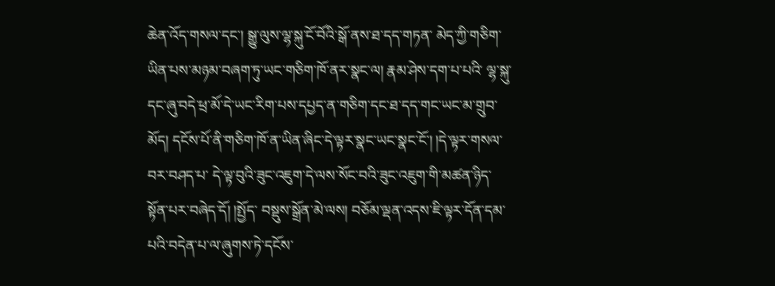ཆེན་འོད་གསལ་དང་། སྒྱུ་ལུས་ལྷ་སྐུ་ངོ་བོའི་སྒོ་ནས་ཐ་དད་གཏན་ མེད་ཀྱི་གཅིག་ཡིན་པས་མཉམ་བཞག་ཏུ་ཡང་གཅིག་ཁོ་ནར་སྣང་ལ། རྣམ་ཤེས་དག་པ་པའི་ ལྷ་སྐུ་དང་ཞུ་བདེ་ཕྲ་མོ་དེ་ཡང་རིག་པས་དཔྱད་ན་གཅིག་དང་ཐ་དད་གང་ཡང་མ་གྲུབ་མོད། དངོས་པོ་ནི་གཅིག་ཁོ་ན་ཡིན་ཞིང་དེ་ལྟར་སྣང་ཡང་སྣང་ངོ་། །དེ་ལྟར་གསལ་བར་བཤད་པ་ དེ་ལྟ་བུའི་ཟུང་འཇུག་དེ་ལས་སོང་བའི་ཟུང་འཇུག་གི་མཚན་ཉིད་སྟོན་པར་བཞེད་དོ། །སྤྱོད་ བསྡུས་སྒྲོན་མེ་ལས། བཅོམ་ལྡན་འདས་ཇི་ལྟར་དོན་དམ་པའི་བདེན་པ་ལ་ཞུགས་ཏེ་དངོས་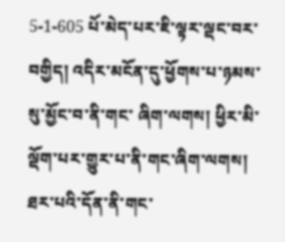5-1-605 པོ་མེད་པར་ཇི་ལྟར་ལྡང་བར་བགྱིད། འདིར་མངོན་དུ་ཕྱོགས་པ་ཉམས་སུ་མྱོང་བ་ནི་གང་ ཞིག་ལགས། ཕྱིར་མི་ལྡོག་པར་གྱུར་པ་ནི་གང་ཞིག་ལགས། ཐར་པའི་དོན་ནི་གང་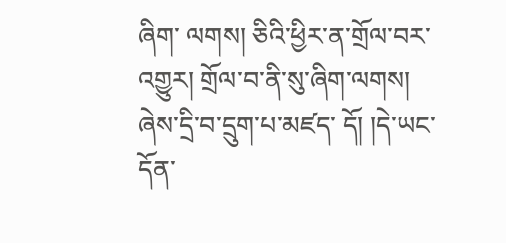ཞིག་ ལགས། ཅིའི་ཕྱིར་ན་གྲོལ་བར་འགྱུར། གྲོལ་བ་ནི་སུ་ཞིག་ལགས། ཞེས་དྲི་བ་དྲུག་པ་མཛད་ དོ། །དེ་ཡང་དོན་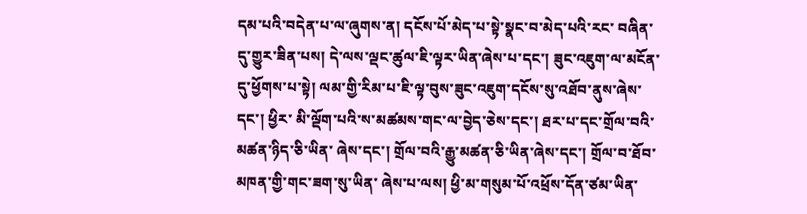དམ་པའི་བདེན་པ་ལ་ཞུགས་ན། དངོས་པོ་མེད་པ་སྟེ་སྣང་བ་མེད་པའི་རང་ བཞིན་དུ་གྱུར་ཟིན་པས། དེ་ལས་ལྡང་ཚུལ་ཇི་ལྟར་ཡིན་ཞེས་པ་དང་། ཟུང་འཇུག་ལ་མངོན་ དུ་ཕྱོགས་པ་སྟེ། ལམ་གྱི་རིམ་པ་ཇི་ལྟ་བུས་ཟུང་འཇུག་དངོས་སུ་འཐོབ་ནུས་ཞེས་དང་། ཕྱིར་ མི་ལྡོག་པའི་ས་མཚམས་གང་ལ་བྱེད་ཅེས་དང་། ཐར་པ་དང་གྲོལ་བའི་མཚན་ཉིད་ཅི་ཡིན་ ཞེས་དང་། གྲོལ་བའི་རྒྱུ་མཚན་ཅི་ཡིན་ཞེས་དང་། གྲོལ་བ་ཐོབ་མཁན་གྱི་གང་ཟག་སུ་ཡིན་ ཞེས་པ་ལས། ཕྱི་མ་གསུམ་པོ་འཕྲོས་དོན་ཙམ་ཡིན་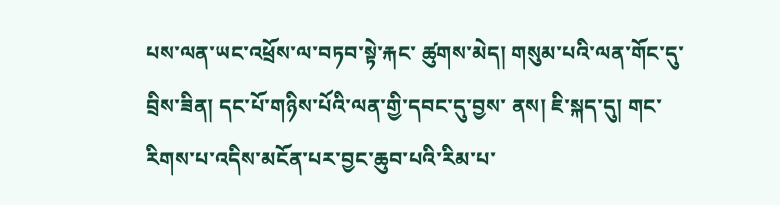པས་ལན་ཡང་འཕྲོས་ལ་བཏབ་སྟེ་རྐང་ ཚུགས་མེད། གསུམ་པའི་ལན་གོང་དུ་བྲིས་ཟིན། དང་པོ་གཉིས་པོའི་ལན་གྱི་དབང་དུ་བྱས་ ནས། ཇི་སྐད་དུ། གང་རིགས་པ་འདིས་མངོན་པར་བྱང་ཆུབ་པའི་རིམ་པ་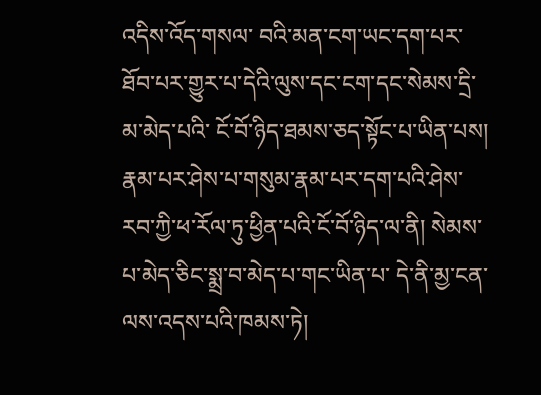འདིས་འོད་གསལ་ བའི་མན་ངག་ཡང་དག་པར་ཐོབ་པར་གྱུར་པ་དེའི་ལུས་དང་ངག་དང་སེམས་དྲི་མ་མེད་པའི་ ངོ་བོ་ཉིད་ཐམས་ཅད་སྟོང་པ་ཡིན་པས། རྣམ་པར་ཤེས་པ་གསུམ་རྣམ་པར་དག་པའི་ཤེས་ རབ་ཀྱི་ཕ་རོལ་ཏུ་ཕྱིན་པའི་ངོ་བོ་ཉིད་ལ་ནི། སེམས་པ་མེད་ཅིང་སྨྲ་བ་མེད་པ་གང་ཡིན་པ་ དེ་ནི་མྱ་ངན་ལས་འདས་པའི་ཁམས་ཏེ།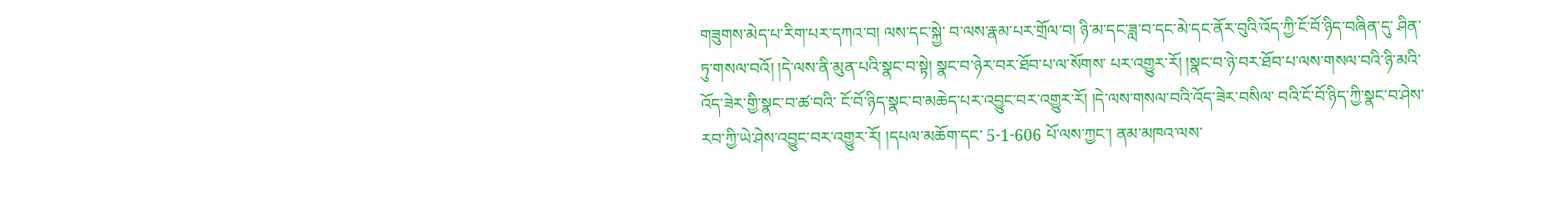གཟུགས་མེད་པ་རིག་པར་དཀའ་བ། ལས་དང་སྐྱེ་ བ་ལས་རྣམ་པར་གྲོལ་བ། ཉི་མ་དང་ཟླ་བ་དང་མེ་དང་ནོར་བུའི་འོད་ཀྱི་ངོ་བོ་ཉིད་བཞིན་དུ་ ཤིན་ཏུ་གསལ་བའོ། །དེ་ལས་ནི་མུན་པའི་སྣང་བ་སྟེ། སྣང་བ་ཉེར་བར་ཐོབ་པ་ལ་སོགས་ པར་འགྱུར་རོ། །སྣང་བ་ཉེ་བར་ཐོབ་པ་ལས་གསལ་བའི་ཉི་མའི་འོད་ཟེར་གྱི་སྣང་བ་ཚ་བའི་ ངོ་བོ་ཉིད་སྣང་བ་མཆེད་པར་འབྱུང་བར་འགྱུར་རོ། །དེ་ལས་གསལ་བའི་འོད་ཟེར་བསིལ་ བའི་ངོ་བོ་ཉིད་ཀྱི་སྣང་བ་ཤེས་རབ་ཀྱི་ཡེ་ཤེས་འབྱུང་བར་འགྱུར་རོ། །དཔལ་མཆོག་དང་ 5-1-606 པོ་ལས་ཀྱང་། ནམ་མཁའ་ལས་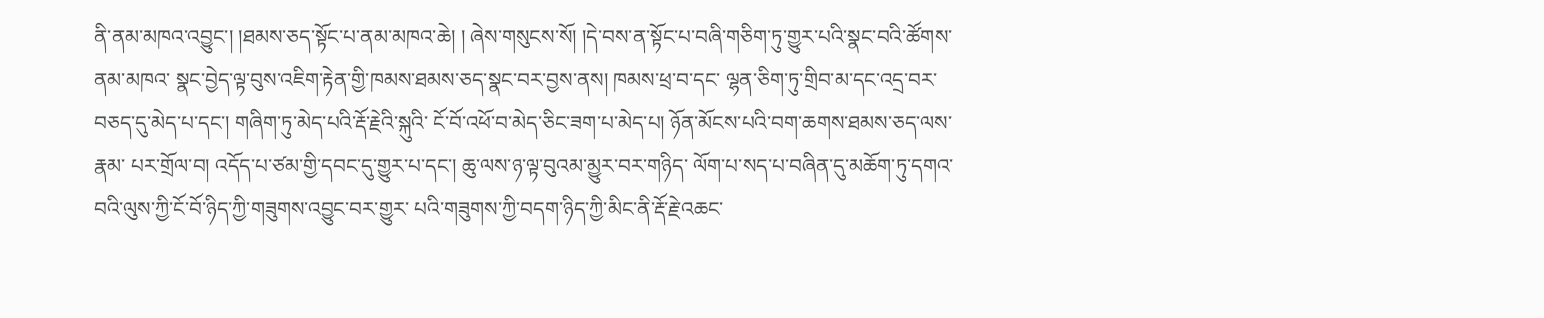ནི་ནམ་མཁའ་འབྱུང་། །ཐམས་ཅད་སྟོང་པ་ནམ་མཁའ་ཆེ། ། ཞེས་གསུངས་སོ། །དེ་བས་ན་སྟོང་པ་བཞི་གཅིག་ཏུ་གྱུར་པའི་སྣང་བའི་ཚོགས་ནམ་མཁའ་ སྣང་བྱེད་ལྟ་བུས་འཇིག་རྟེན་གྱི་ཁམས་ཐམས་ཅད་སྣང་བར་བྱས་ནས། ཁམས་ཕྲ་བ་དང་ ལྷན་ཅིག་ཏུ་གྲིབ་མ་དང་འདྲ་བར་བཅད་དུ་མེད་པ་དང་། གཞིག་ཏུ་མེད་པའི་རྡོ་རྗེའི་སྐུའི་ ངོ་བོ་འཕོ་བ་མེད་ཅིང་ཟག་པ་མེད་པ། ཉོན་མོངས་པའི་བག་ཆགས་ཐམས་ཅད་ལས་རྣམ་ པར་གྲོལ་བ། འདོད་པ་ཙམ་གྱི་དབང་དུ་གྱུར་པ་དང་། ཆུ་ལས་ཉ་ལྟ་བུའམ་མྱུར་བར་གཉིད་ ལོག་པ་སད་པ་བཞིན་དུ་མཆོག་ཏུ་དགའ་བའི་ལུས་ཀྱི་ངོ་བོ་ཉིད་ཀྱི་གཟུགས་འབྱུང་བར་གྱུར་ པའི་གཟུགས་ཀྱི་བདག་ཉིད་ཀྱི་མིང་ནི་རྡོ་རྗེ་འཆང་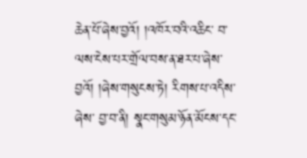ཆེན་པོ་ཞེས་བྱའོ། །འཁོར་བའི་འཆིང་ བ་ལས་ངེས་པར་གྲོལ་བས་ན་ཐར་པ་ཞེས་བྱའོ། །ཞེས་གསུངས་ཏེ། རིགས་པ་འདིས་ཞེས་ བྱ་བ་ནི། སྣང་གསུམ་ཉོན་མོངས་དང་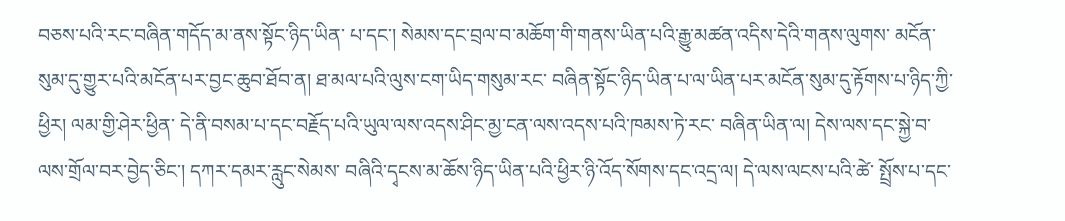བཅས་པའི་རང་བཞིན་གདོད་མ་ནས་སྟོང་ཉིད་ཡིན་ པ་དང་། སེམས་དང་བྲལ་བ་མཆོག་གི་གནས་ཡིན་པའི་རྒྱུ་མཚན་འདིས་དེའི་གནས་ལུགས་ མངོན་སུམ་དུ་གྱུར་པའི་མངོན་པར་བྱང་ཆུབ་ཐོབ་ན། ཐ་མལ་པའི་ལུས་ངག་ཡིད་གསུམ་རང་ བཞིན་སྟོང་ཉིད་ཡིན་པ་ལ་ཡིན་པར་མངོན་སུམ་དུ་རྟོགས་པ་ཉིད་ཀྱི་ཕྱིར། ལམ་གྱི་ཤེར་ཕྱིན་ དེ་ནི་བསམ་པ་དང་བརྗོད་པའི་ཡུལ་ལས་འདས་ཤིང་མྱ་ངན་ལས་འདས་པའི་ཁམས་ཏེ་རང་ བཞིན་ཡིན་ལ། དེས་ལས་དང་སྐྱེ་བ་ལས་གྲོལ་བར་བྱེད་ཅིང་། དཀར་དམར་རླུང་སེམས་ བཞིའི་དྭངས་མ་ཆོས་ཉིད་ཡིན་པའི་ཕྱིར་ཉི་འོད་སོགས་དང་འདྲ་ལ། དེ་ལས་ལངས་པའི་ཚེ་ སྤྲོས་པ་དང་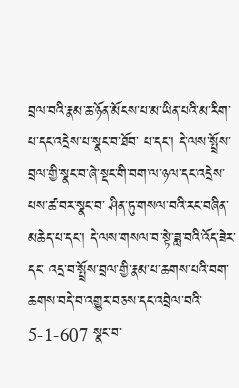བྲལ་བའི་རྣམ་ཆ་ཉོན་མོངས་པ་མ་ཡིན་པའི་མ་རིག་པ་དང་འདྲེས་པ་སྣང་བ་ཐོབ་ པ་དང་། དེ་ལས་སྤྲོས་བྲལ་གྱི་སྣང་བ་ཞེ་སྡང་གི་བག་ལ་ཉལ་དང་འདྲེས་པས་ཚ་བར་སྣང་བ་ ཤིན་ཏུ་གསལ་བའི་རང་བཞིན་མཆེད་པ་དང་། དེ་ལས་གསལ་བ་སྟེ་ཟླ་བའི་འོད་ཟེར་དང་ འདྲ་བ་སྤྲོས་བྲལ་གྱི་རྣམ་པ་ཆགས་པའི་བག་ཆགས་བདེ་བ་འགྱུར་བཅས་དང་འབྲེལ་བའི་ 5-1-607 སྣང་བ་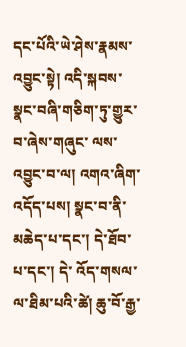དང་པོའི་ཡེ་ཤེས་རྣམས་འབྱུང་སྟེ། འདི་སྐབས་སྣང་བཞི་གཅིག་ཏུ་གྱུར་བ་ཞེས་གཞུང་ ལས་འབྱུང་བ་ལ། འགའ་ཞིག་འདོད་པས། སྣང་བ་ནི་མཆེད་པ་དང་། དེ་ཐོབ་པ་དང་། དེ་ འོད་གསལ་ལ་ཐིམ་པའི་ཚེ། ཆུ་བོ་རྒྱ་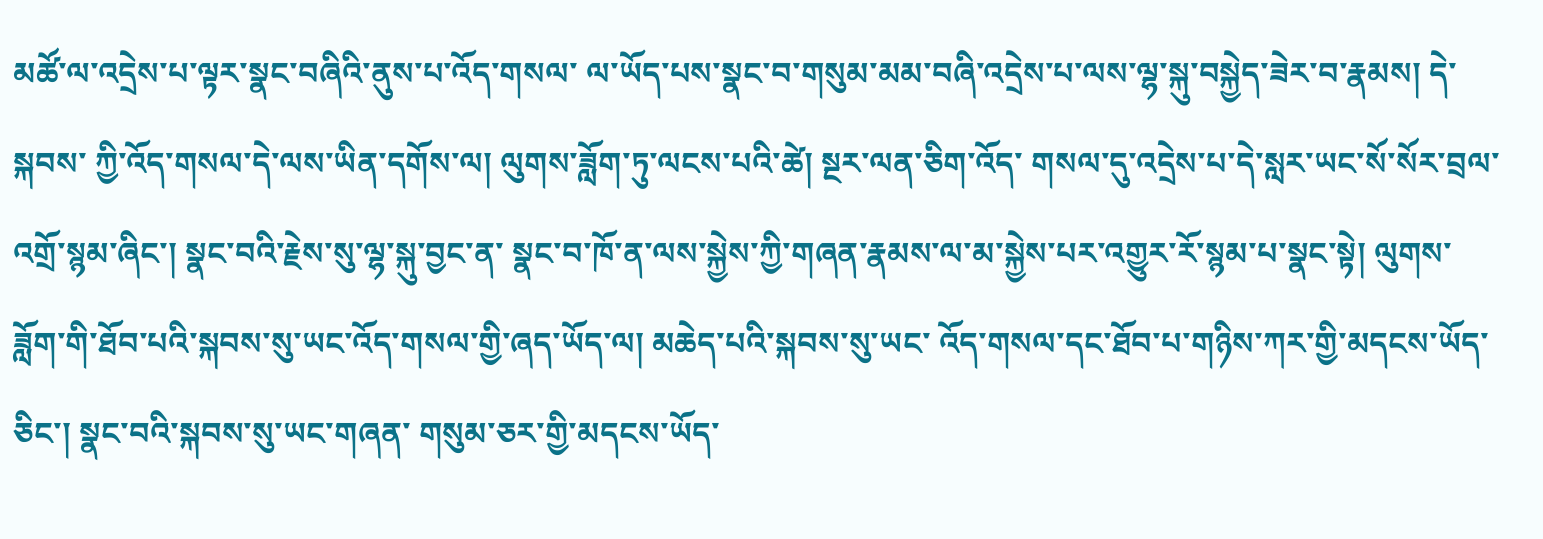མཚོ་ལ་འདྲེས་པ་ལྟར་སྣང་བཞིའི་ནུས་པ་འོད་གསལ་ ལ་ཡོད་པས་སྣང་བ་གསུམ་མམ་བཞི་འདྲེས་པ་ལས་ལྷ་སྐུ་བསྐྱེད་ཟེར་བ་རྣམས། དེ་སྐབས་ ཀྱི་འོད་གསལ་དེ་ལས་ཡིན་དགོས་ལ། ལུགས་ཟློག་ཏུ་ལངས་པའི་ཚེ། སྔར་ལན་ཅིག་འོད་ གསལ་དུ་འདྲེས་པ་དེ་སླར་ཡང་སོ་སོར་བྲལ་འགྲོ་སྙམ་ཞིང་། སྣང་བའི་རྗེས་སུ་ལྷ་སྐུ་བྱང་ན་ སྣང་བ་ཁོ་ན་ལས་སྐྱེས་ཀྱི་གཞན་རྣམས་ལ་མ་སྐྱེས་པར་འགྱུར་རོ་སྙམ་པ་སྣང་སྟེ། ལུགས་ ཟློག་གི་ཐོབ་པའི་སྐབས་སུ་ཡང་འོད་གསལ་གྱི་ཞད་ཡོད་ལ། མཆེད་པའི་སྐབས་སུ་ཡང་ འོད་གསལ་དང་ཐོབ་པ་གཉིས་ཀར་གྱི་མདངས་ཡོད་ཅིང་། སྣང་བའི་སྐབས་སུ་ཡང་གཞན་ གསུམ་ཅར་གྱི་མདངས་ཡོད་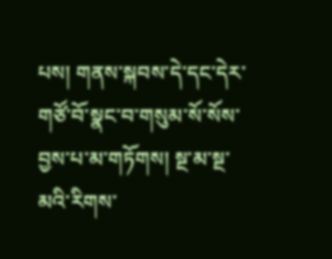པས། གནས་སྐབས་དེ་དང་དེར་གཙོ་བོ་སྣང་བ་གསུམ་སོ་སོས་ བྱས་པ་མ་གཏོགས། སྔ་མ་སྔ་མའི་རིགས་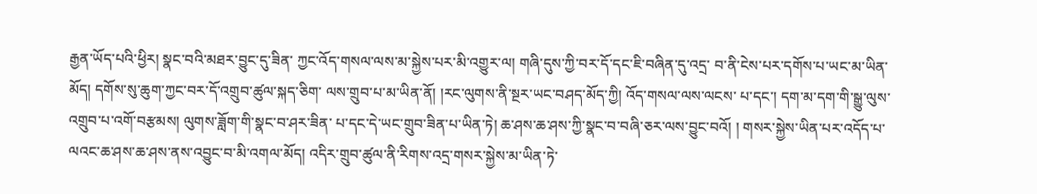རྒྱན་ཡོད་པའི་ཕྱིར། སྣང་བའི་མཐར་བྱུང་དུ་ཟིན་ ཀྱང་འོད་གསལ་ལས་མ་སྐྱེས་པར་མི་འགྱུར་ལ། གཞི་དུས་ཀྱི་བར་དོ་དང་ཇི་བཞིན་དུ་འདྲ་ བ་ནི་ངེས་པར་དགོས་པ་ཡང་མ་ཡིན་མོད། དགོས་སུ་ཆུག་ཀྱང་བར་དོ་འགྲུབ་ཚུལ་སྐད་ཅིག་ ལས་གྲུབ་པ་མ་ཡིན་ནོ། །རང་ལུགས་ནི་སྔར་ཡང་བཤད་མོད་ཀྱི། འོད་གསལ་ལས་ལངས་ པ་དང་། དག་མ་དག་གི་སྒྱུ་ལུས་འགྲུབ་པ་འགོ་བརྩམས། ལུགས་ཟློག་གི་སྣང་བ་ཤར་ཟིན་ པ་དང་དེ་ཡང་གྲུབ་ཟིན་པ་ཡིན་ཏེ། ཆ་ཤས་ཆ་ཤས་ཀྱི་སྣང་བ་བཞི་ཅར་ལས་བྱུང་བའོ། ། གསར་སྐྱེས་ཡིན་པར་འདོད་པ་ལའང་ཆ་ཤས་ཆ་ཤས་ནས་འབྱུང་བ་མི་འགལ་མོད། འདིར་གྲུབ་ཚུལ་ནི་རིགས་འདྲ་གསར་སྐྱེས་མ་ཡིན་ཏེ་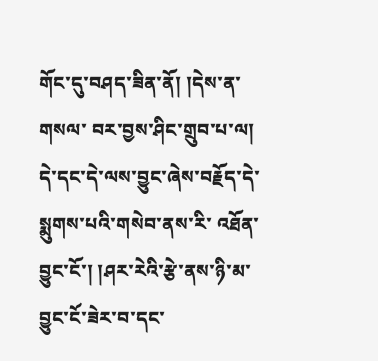གོང་དུ་བཤད་ཟིན་ནོ། །དེས་ན་གསལ་ བར་བྱས་ཤིང་གྲུབ་པ་ལ། དེ་དང་དེ་ལས་བྱུང་ཞེས་བརྗོད་དེ་སྨུགས་པའི་གསེབ་ནས་རི་ འཐོན་བྱུང་ངོ་། །ཤར་རེའི་རྩེ་ནས་ཉི་མ་བྱུང་ངོ་ཟེར་བ་དང་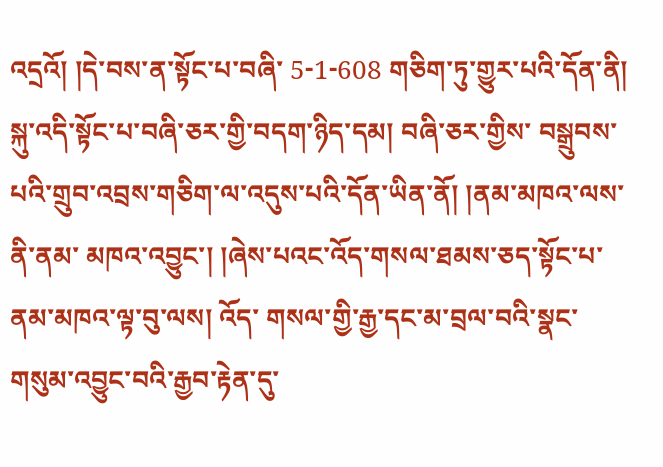འདྲའོ། །དེ་བས་ན་སྟོང་པ་བཞི་ 5-1-608 གཅིག་ཏུ་གྱུར་པའི་དོན་ནི། སྐུ་འདི་སྟོང་པ་བཞི་ཅར་གྱི་བདག་ཉིད་དམ། བཞི་ཅར་གྱིས་ བསྒྲུབས་པའི་གྲུབ་འབྲས་གཅིག་ལ་འདུས་པའི་དོན་ཡིན་ནོ། །ནམ་མཁའ་ལས་ནི་ནམ་ མཁའ་འབྱུང་། །ཞེས་པའང་འོད་གསལ་ཐམས་ཅད་སྟོང་པ་ནམ་མཁའ་ལྟ་བུ་ལས། འོད་ གསལ་གྱི་རྒྱ་དང་མ་བྲལ་བའི་སྣང་གསུམ་འབྱུང་བའི་རྒྱབ་རྟེན་དུ་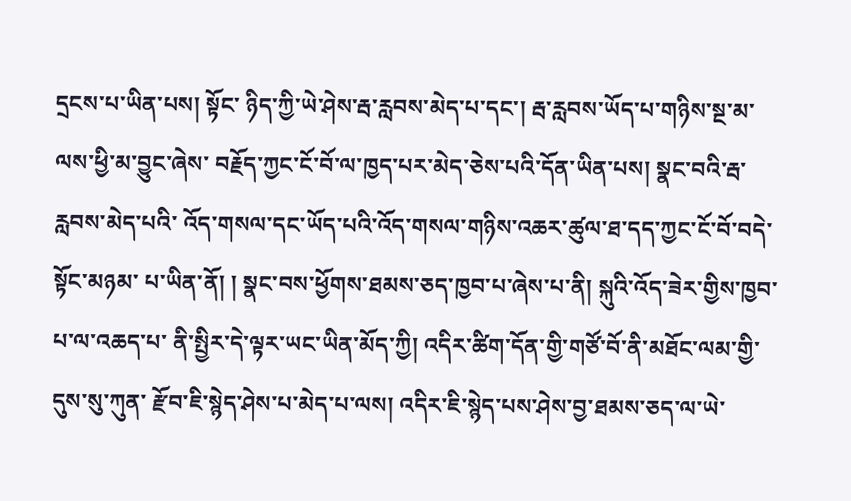དྲངས་པ་ཡིན་པས། སྟོང་ ཉིད་ཀྱི་ཡེ་ཤེས་རྦ་རླབས་མེད་པ་དང་། རྦ་རླབས་ཡོད་པ་གཉིས་སྔ་མ་ལས་ཕྱི་མ་བྱུང་ཞེས་ བརྗོད་ཀྱང་ངོ་བོ་ལ་ཁྱད་པར་མེད་ཅེས་པའི་དོན་ཡིན་པས། སྣང་བའི་རྦ་རླབས་མེད་པའི་ འོད་གསལ་དང་ཡོད་པའི་འོད་གསལ་གཉིས་འཆར་ཚུལ་ཐ་དད་ཀྱང་ངོ་བོ་བདེ་སྟོང་མཉམ་ པ་ཡིན་ནོ། ། སྣང་བས་ཕྱོགས་ཐམས་ཅད་ཁྱབ་པ་ཞེས་པ་ནི། སྐུའི་འོད་ཟེར་གྱིས་ཁྱབ་པ་ལ་འཆད་པ་ ནི་སྤྱིར་དེ་ལྟར་ཡང་ཡིན་མོད་ཀྱི། འདིར་ཚིག་དོན་གྱི་གཙོ་བོ་ནི་མཐོང་ལམ་གྱི་དུས་སུ་ཀུན་ རྫོབ་ཇི་སྙེད་ཤེས་པ་མེད་པ་ལས། འདིར་ཇི་སྙེད་པས་ཤེས་བྱ་ཐམས་ཅད་ལ་ཡེ་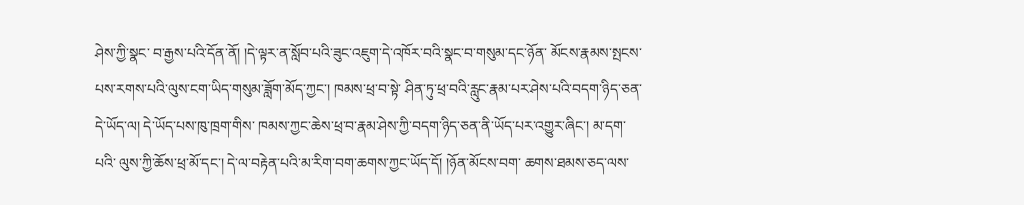ཤེས་ཀྱི་སྣང་ བ་རྒྱས་པའི་དོན་ནོ། །དེ་ལྟར་ན་སློབ་པའི་ཟུང་འཇུག་དེ་འཁོར་བའི་སྣང་བ་གསུམ་དང་ཉོན་ མོངས་རྣམས་སྤངས་པས་རགས་པའི་ལུས་ངག་ཡིད་གསུམ་ཟློག་མོད་ཀྱང་། ཁམས་ཕྲ་བ་སྟེ་ ཤིན་ཏུ་ཕྲ་བའི་རླུང་རྣམ་པར་ཤེས་པའི་བདག་ཉིད་ཅན་དེ་ཡོད་ལ། དེ་ཡོད་པས་ཁུ་ཁྲག་གིས་ ཁམས་ཀྱང་ཆེས་ཕྲ་བ་རྣམ་ཤེས་ཀྱི་བདག་ཉིད་ཅན་ནི་ཡོད་པར་འགྱུར་ཞིང་། མ་དག་པའི་ ལུས་ཀྱི་ཆོས་ཕྲ་མོ་དང་། དེ་ལ་བརྟེན་པའི་མ་རིག་བག་ཆགས་ཀྱང་ཡོད་དོ། །ཉོན་མོངས་བག་ ཆགས་ཐམས་ཅད་ལས་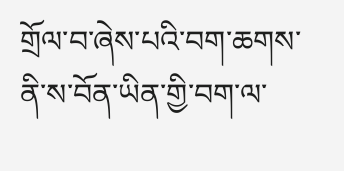གྲོལ་བ་ཞེས་པའི་བག་ཆགས་ནི་ས་བོན་ཡིན་གྱི་བག་ལ་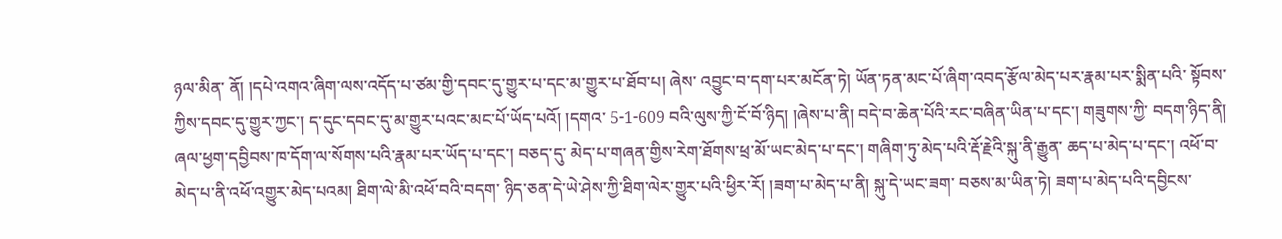ཉལ་མིན་ ནོ། །དཔེ་འགའ་ཞིག་ལས་འདོད་པ་ཙམ་གྱི་དབང་དུ་གྱུར་པ་དང་མ་གྱུར་པ་ཐོབ་པ། ཞེས་ འབྱུང་བ་དག་པར་མངོན་ཏེ། ཡོན་ཏན་མང་པོ་ཞིག་འབད་རྩོལ་མེད་པར་རྣམ་པར་སྨིན་པའི་ སྟོབས་ཀྱིས་དབང་དུ་གྱུར་ཀྱང་། ད་དུང་དབང་དུ་མ་གྱུར་པའང་མང་པོ་ཡོད་པའོ། །དགའ་ 5-1-609 བའི་ལུས་ཀྱི་ངོ་བོ་ཉིད། །ཞེས་པ་ནི། བདེ་བ་ཆེན་པོའི་རང་བཞིན་ཡིན་པ་དང་། གཟུགས་ཀྱི་ བདག་ཉིད་ནི། ཞལ་ཕྱག་དབྱིབས་ཁ་དོག་ལ་སོགས་པའི་རྣམ་པར་ཡོད་པ་དང་། བཅད་དུ་ མེད་པ་གཞན་གྱིས་རེག་ཐོགས་ཕྲ་མོ་ཡང་མེད་པ་དང་། གཞིག་ཏུ་མེད་པའི་རྡོ་རྗེའི་སྐུ་ནི་རྒྱུན་ ཆད་པ་མེད་པ་དང་། འཕོ་བ་མེད་པ་ནི་འཕོ་འགྱུར་མེད་པའམ། ཐིག་ལེ་མི་འཕོ་བའི་བདག་ ཉིད་ཅན་དེ་ཡེ་ཤེས་ཀྱི་ཐིག་ལེར་གྱུར་པའི་ཕྱིར་རོ། །ཟག་པ་མེད་པ་ནི། སྐུ་དེ་ཡང་ཟག་ བཅས་མ་ཡིན་ཏེ། ཟག་པ་མེད་པའི་དབྱིངས་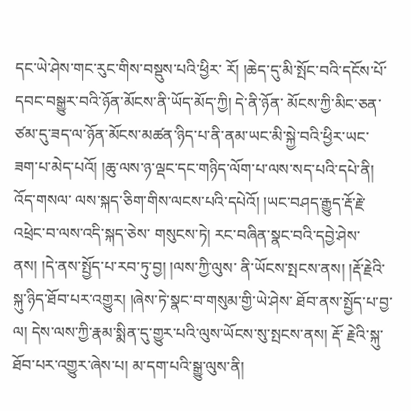དང་ཡེ་ཤེས་གང་རུང་གིས་བསྡུས་པའི་ཕྱིར་ རོ། །ཆེད་དུ་མི་སྤོང་བའི་དངོས་པོ་དབང་བསྒྱུར་བའི་ཉོན་མོངས་ནི་ཡོད་མོད་ཀྱི། དེ་ནི་ཉོན་ མོངས་ཀྱི་མིང་ཅན་ཙམ་དུ་ཟད་ལ་ཉོན་མོངས་མཚན་ཉིད་པ་ནི་ནམ་ཡང་མི་སྐྱེ་བའི་ཕྱིར་ཡང་ ཟག་པ་མེད་པའོ། །ཆུ་ལས་ཉ་ལྡང་དང་གཉིད་ལོག་པ་ལས་སད་པའི་དཔེ་ནི། འོད་གསལ་ ལས་སྐད་ཅིག་གིས་ལངས་པའི་དཔེའོ། །ཡང་བཤད་རྒྱུད་རྡོ་རྗེ་འཕྲེང་བ་ལས་འདི་སྐད་ཅེས་ གསུངས་ཏེ། རང་བཞིན་སྣང་བའི་དབྱེ་ཤེས་ནས། །དེ་ནས་སྤྱོད་པ་རབ་ཏུ་བྱ། །ལས་ཀྱི་ལུས་ ནི་ཡོངས་སྤངས་ནས། །རྡོ་རྗེའི་སྐུ་ཉིད་ཐོབ་པར་འགྱུར། །ཞེས་ཏེ་སྣང་བ་གསུམ་གྱི་ཡེ་ཤེས་ ཐོབ་ནས་སྤྱོད་པ་བྱ་ལ། དེས་ལས་ཀྱི་རྣམ་སྨིན་དུ་གྱུར་པའི་ལུས་ཡོངས་སུ་སྤངས་ནས། རྡོ་ རྗེའི་སྐུ་ཐོབ་པར་འགྱུར་ཞེས་པ། མ་དག་པའི་སྒྱུ་ལུས་ནི།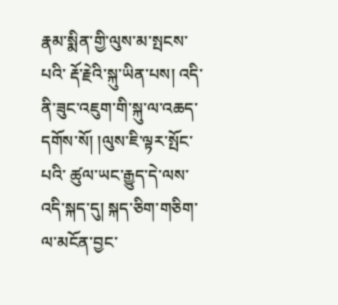རྣམ་སྨིན་གྱི་ལུས་མ་སྤངས་པའི་ རྡོ་རྗེའི་སྐུ་ཡིན་པས། འདི་ནི་ཟུང་འཇུག་གི་སྐུ་ལ་འཆད་དགོས་སོ། །ལུས་ཇི་ལྟར་སྤོང་པའི་ ཚུལ་ཡང་རྒྱུད་དེ་ལས་འདི་སྐད་དུ། སྐད་ཅིག་གཅིག་ལ་མངོན་བྱང་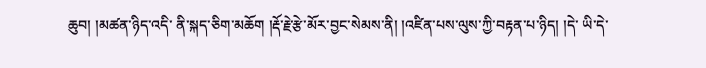ཆུབ། །མཚན་ཉིད་འདི་ ནི་སྐད་ཅིག་མཆོག །རྡོ་རྗེ་རྩེ་མོར་བྱང་སེམས་ནི། །འཛིན་པས་ལུས་ཀྱི་བརྟན་པ་ཉིད། །དེ་ ཡི་དེ་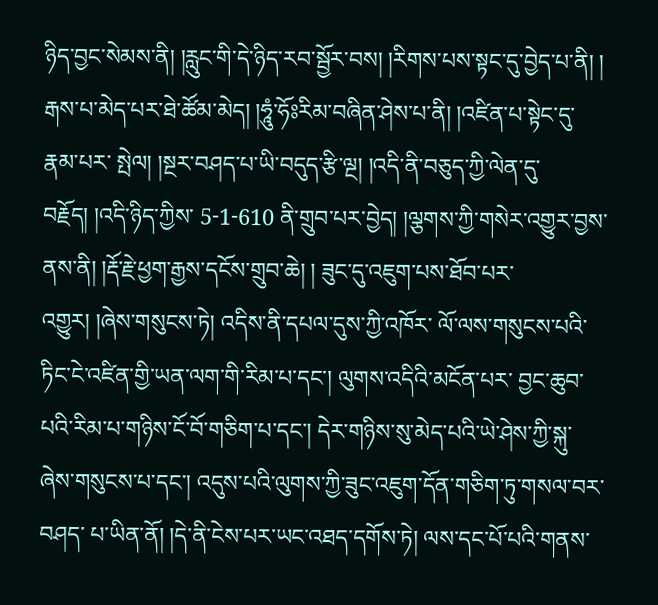ཉིད་བྱང་སེམས་ནི། །རླུང་གི་དེ་ཉིད་རབ་སྦྱོར་བས། །རིགས་པས་སྟང་དུ་བྱེད་པ་ནི། ། རྒས་པ་མེད་པར་ཐེ་ཚོམ་མེད། །ཧཱུཾ་ཧོཿརིམ་བཞིན་ཤེས་པ་ནི། །འཛིན་པ་སྟེང་དུ་རྣམ་པར་ སྤེལ། །སྔར་བཤད་པ་ཡི་བདུད་རྩི་ལྔ། །འདི་ནི་བཅུད་ཀྱི་ལེན་དུ་བརྗོད། །འདི་ཉིད་ཀྱིས་ 5-1-610 ནི་གྲུབ་པར་བྱེད། །ལྕགས་ཀྱི་གསེར་འགྱུར་བྱས་ནས་ནི། །རྡོ་རྗེ་ཕྱག་རྒྱས་དངོས་གྲུབ་ཆེ། ། ཟུང་དུ་འཇུག་པས་ཐོབ་པར་འགྱུར། །ཞེས་གསུངས་ཏེ། འདིས་ནི་དཔལ་དུས་ཀྱི་འཁོར་ ལོ་ལས་གསུངས་པའི་ཏིང་ངེ་འཛིན་གྱི་ཡན་ལག་གི་རིམ་པ་དང་། ལུགས་འདིའི་མངོན་པར་ བྱང་ཆུབ་པའི་རིམ་པ་གཉིས་ངོ་བོ་གཅིག་པ་དང་། དེར་གཉིས་སུ་མེད་པའི་ཡེ་ཤེས་ཀྱི་སྐུ་ ཞེས་གསུངས་པ་དང་། འདུས་པའི་ལུགས་ཀྱི་ཟུང་འཇུག་དོན་གཅིག་ཏུ་གསལ་བར་བཤད་ པ་ཡིན་ནོ། །དེ་ནི་ངེས་པར་ཡང་འཐད་དགོས་ཏེ། ལས་དང་པོ་པའི་གནས་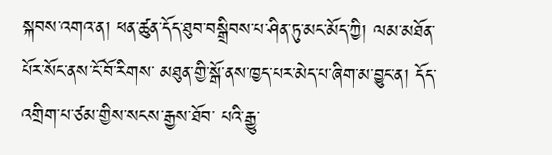སྐབས་འགའ་ན། ཕན་ཚུན་དོད་ཐུབ་བསྒྲིབས་པ་ཤིན་ཏུ་མང་མོད་ཀྱི། ལམ་མཐོན་པོར་སོང་ནས་ངོ་བོ་རིགས་ མཐུན་གྱི་སྒོ་ནས་ཁྱད་པར་མེད་པ་ཞིག་མ་བྱུང་ན། དོད་འགྲིག་པ་ཙམ་གྱིས་སངས་རྒྱས་ཐོབ་ པའི་རྒྱུ་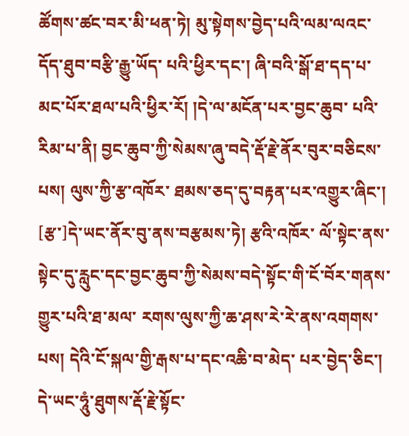ཚོགས་ཚང་བར་མི་ཕན་ཏེ། མུ་སྟེགས་བྱེད་པའི་ལམ་ལའང་དོད་ཐུབ་བརྩི་རྒྱུ་ཡོད་ པའི་ཕྱིར་དང་། ཞི་བའི་སྒོ་ཐ་དད་པ་མང་པོར་ཐལ་པའི་ཕྱིར་རོ། །དེ་ལ་མངོན་པར་བྱང་ཆུབ་ པའི་རིམ་པ་ནི། བྱང་ཆུབ་ཀྱི་སེམས་ཞུ་བདེ་རྡོ་རྗེ་ནོར་བུར་བཅིངས་པས། ལུས་ཀྱི་རྩ་འཁོར་ ཐམས་ཅད་དུ་བརྟན་པར་འགྱུར་ཞིང་། [རྩ་]དེ་ཡང་ནོར་བུ་ནས་བརྩམས་ཏེ། རྩའི་འཁོར་ ལོ་སྟེང་ནས་སྟེང་དུ་རླུང་དང་བྱང་ཆུབ་ཀྱི་སེམས་བདེ་སྟོང་གི་ངོ་བོར་གནས་གྱུར་པའི་ཐ་མལ་ རགས་ལུས་ཀྱི་ཆ་ཤས་རེ་རེ་ནས་འགགས་པས། དེའི་ངོ་སྐལ་གྱི་རྒས་པ་དང་འཆི་བ་མེད་ པར་བྱེད་ཅིང་། དེ་ཡང་ཧཱུཾ་ཐུགས་རྡོ་རྗེ་སྟོང་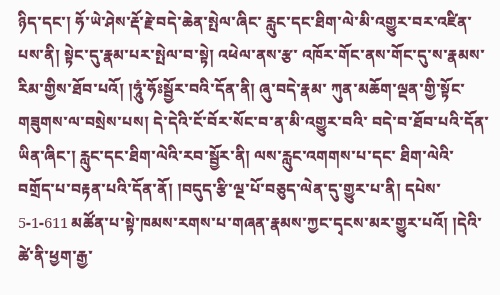ཉིད་དང་། ཧོ་ཡེ་ཤེས་རྡོ་རྗེ་བདེ་ཆེན་སྤེལ་ཞིང་ རླུང་དང་ཐིག་ལེ་མི་འགྱུར་བར་འཛིན་པས་ནི། སྟེང་དུ་རྣམ་པར་སྤེལ་བ་སྟེ། འཕེལ་ནས་རྩ་ འཁོར་གོང་ནས་གོང་དུ་ས་རྣམས་རིམ་གྱིས་ཐོབ་པའོ། །ཧཱུཾ་ཧོཿསྦྱོར་བའི་དོན་ནི། ཞུ་བདེ་རྣམ་ ཀུན་མཆོག་ལྡན་གྱི་སྟོང་གཟུགས་ལ་བསྲེས་པས། དེ་དེའི་ངོ་བོར་སོང་བ་ན་མི་འགྱུར་བའི་ བདེ་བ་ཐོབ་པའི་དོན་ཡིན་ཞིང་། རླུང་དང་ཐིག་ལེའི་རབ་སྦྱོར་ནི། ལས་རླུང་འགགས་པ་དང་ ཐིག་ལེའི་བགྲོད་པ་བརྟན་པའི་དོན་ནོ། །བདུད་རྩི་ལྔ་པོ་བཅུད་ལེན་དུ་གྱུར་པ་ནི། དཔེས་ 5-1-611 མཚོན་པ་སྟེ་ཁམས་རགས་པ་གཞན་རྣམས་ཀྱང་དྭངས་མར་གྱུར་པའོ། །དེའི་ཚེ་ནི་ཕྱག་རྒྱ་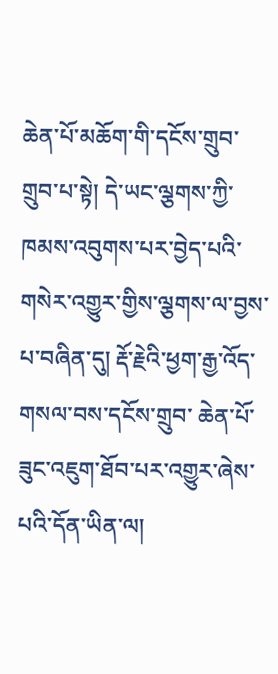ཆེན་པོ་མཆོག་གི་དངོས་གྲུབ་གྲུབ་པ་སྟེ། དེ་ཡང་ལྕགས་ཀྱི་ཁམས་འབུགས་པར་བྱེད་པའི་ གསེར་འགྱུར་གྱིས་ལྕགས་ལ་བྱས་པ་བཞིན་དུ། རྡོ་རྗེའི་ཕྱག་རྒྱ་འོད་གསལ་བས་དངོས་གྲུབ་ ཆེན་པོ་ཟུང་འཇུག་ཐོབ་པར་འགྱུར་ཞེས་པའི་དོན་ཡིན་ལ།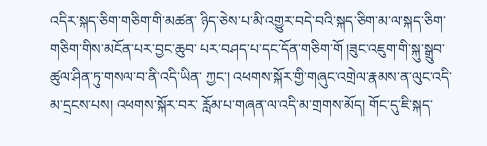འདིར་སྐད་ཅིག་གཅིག་གི་མཚན་ ཉིད་ཅེས་པ་མི་འགྱུར་བདེ་བའི་སྐད་ཅིག་མ་ལ་སྐད་ཅིག་གཅིག་གིས་མངོན་པར་བྱང་ཆུབ་ པར་བཤད་པ་དང་དོན་གཅིག་གོ །ཟུང་འཇུག་གི་སྐུ་སྒྲུབ་ཚུལ་ཤིན་ཏུ་གསལ་བ་ནི་འདི་ཡིན་ ཀྱང་། འཕགས་སྐོར་གྱི་གཞུང་འགྲེལ་རྣམས་ན་ལུང་འདི་མ་དྲངས་པས། འཕགས་སྐོར་བར་ རློམ་པ་གཞན་ལ་འདི་མ་གྲགས་མོད། གོང་དུ་ཇི་སྐད་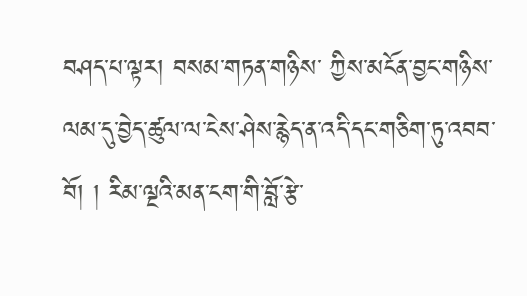བཤད་པ་ལྟར། བསམ་གཏན་གཉིས་ ཀྱིས་མངོན་བྱང་གཉིས་ལམ་དུ་བྱེད་ཚུལ་ལ་ངེས་ཤེས་རྙེད་ན་འདི་དང་གཅིག་ཏུ་འབབ་བོ། ། རིམ་ལྔའི་མན་ངག་གི་བློ་རྩེ་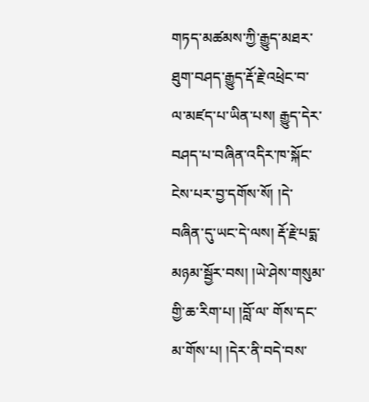གཏད་མཚམས་ཀྱི་རྒྱུད་མཐར་ཐུག་བཤད་རྒྱུད་རྡོ་རྗེ་འཕྲེང་བ་ ལ་མཛད་པ་ཡིན་པས། རྒྱུད་དེར་བཤད་པ་བཞིན་འདིར་ཁ་སྐོང་ངེས་པར་བྱ་དགོས་སོ། །དེ་ བཞིན་དུ་ཡང་དེ་ལས། རྡོ་རྗེ་པདྨ་མཉམ་སྦྱོར་བས། །ཡེ་ཤེས་གསུམ་གྱི་ཆ་རིག་པ། །བློ་ལ་ གོས་དང་མ་གོས་པ། །དེར་ནི་བདེ་བས་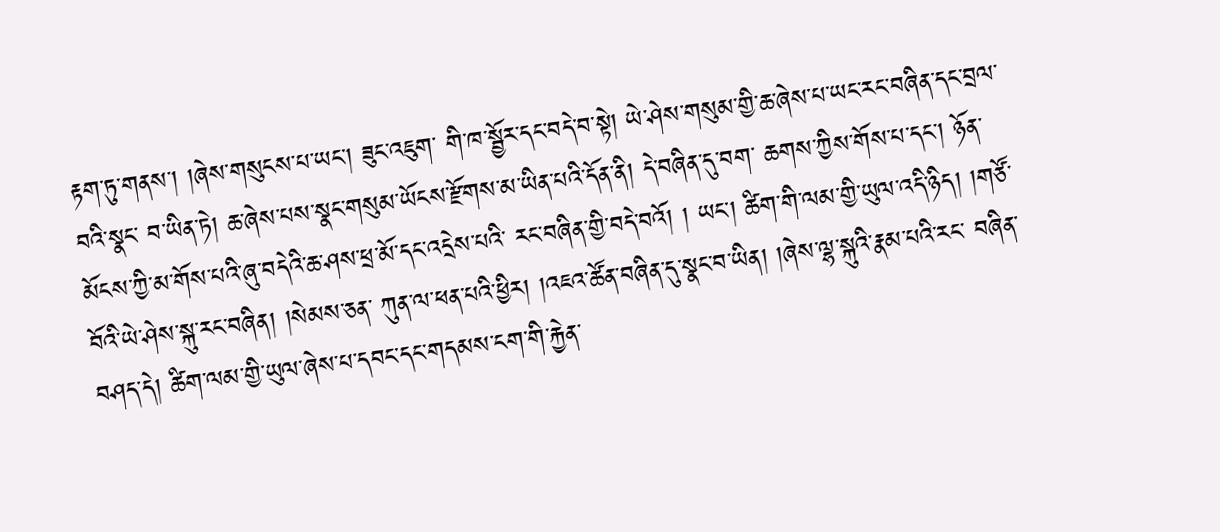རྟག་ཏུ་གནས་། །ཞེས་གསུངས་པ་ཡང་། ཟུང་འཇུག་ གི་ཁ་སྦྱོར་དང་བདེ་བ་སྟེ། ཡེ་ཤེས་གསུམ་གྱི་ཆ་ཞེས་པ་ཡང་རང་བཞིན་དང་བྲལ་བའི་སྣང་ བ་ཡིན་ཏེ། ཆ་ཞེས་པས་སྣང་གསུམ་ཡོངས་རྫོགས་མ་ཡིན་པའི་དོན་ནི། དེ་བཞིན་དུ་བག་ ཆགས་ཀྱིས་གོས་པ་དང་། ཉོན་མོངས་ཀྱི་མ་གོས་པའི་ཞུ་བདེའི་ཆ་ཤས་ཕྲ་མོ་དང་འདྲེས་པའི་ རང་བཞིན་གྱི་བདེ་བའོ། ། ཡང་། ཚིག་གི་ལམ་གྱི་ཡུལ་འདི་ཉིད། །གཙོ་བོའི་ཡེ་ཤེས་སྐུ་རང་བཞིན། །སེམས་ཅན་ ཀུན་ལ་ཕན་པའི་ཕྱིར། །འཇའ་ཚོན་བཞིན་དུ་སྣང་བ་ཡིན། །ཞེས་ལྷ་སྐུའི་རྣམ་པའི་རང་ བཞིན་བཤད་དེ། ཚིག་ལམ་གྱི་ཡུལ་ཞེས་པ་དབང་དང་གདམས་ངག་གི་རྐྱེན་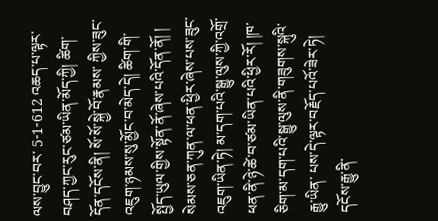ལས་བྱུང་བར་ 5-1-612 འཆད་པ་ལྟར་བཤད་ཀྱང་རུང་ཙམ་ཡིན་མོད་ཀྱི། ཚིག་དོན་དངོས་ནི། སོ་སོ་སྐྱེ་བོ་རྣམས་ ཀྱིས་ཟུང་འཇུག་ཉམས་སུ་མྱོང་བ་མེད་དེ། ཚིག་གི་སྤྱོད་ཡུལ་གྱིས་སྟོན་ནོ་ཞེས་པའི་དོན་ནོ། ། སེམས་ཅན་ཀུན་ལ་ཕན་ཕྱིར་ཞེས་པས་ཟུང་འཇུག་ཡིན་ཏེ། མ་དག་པའི་སྒྱུ་ལུས་ཀྱི་འགྲོ་ ཕན་ནི་ཉེ་ཚེ་བ་ཙམ་ཡིན་པའི་ཕྱིར་རོ། །ཁ་ཅིག་མ་དག་པའི་སྒྱུ་ལུས་ནི་གཟུགས་སྐུའི་རྒྱུ་ཡིན་ པས་དེ་ལྟར་བརྗོད་པའོ་ཟེར་ཏེ། དངོས་རྒྱུ་ནི་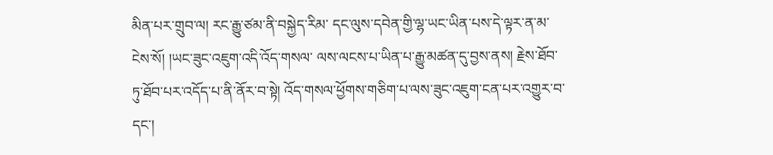མིན་པར་གྲུབ་ལ། རང་རྒྱུ་ཙམ་ནི་བསྐྱེད་རིམ་ དང་ལུས་དབེན་གྱི་ལྷ་ཡང་ཡིན་པས་དེ་ལྟར་ན་མ་ངེས་སོ། །ཡང་ཟུང་འཇུག་འདི་འོད་གསལ་ ལས་ལངས་པ་ཡིན་པ་རྒྱུ་མཚན་དུ་བྱས་ནས། རྗེས་ཐོབ་ཏུ་ཐོབ་པར་འདོད་པ་ནི་ནོར་བ་སྟེ། འོད་གསལ་ཕྱོགས་གཅིག་པ་ལས་ཟུང་འཇུག་ངན་པར་འགྱུར་བ་དང་།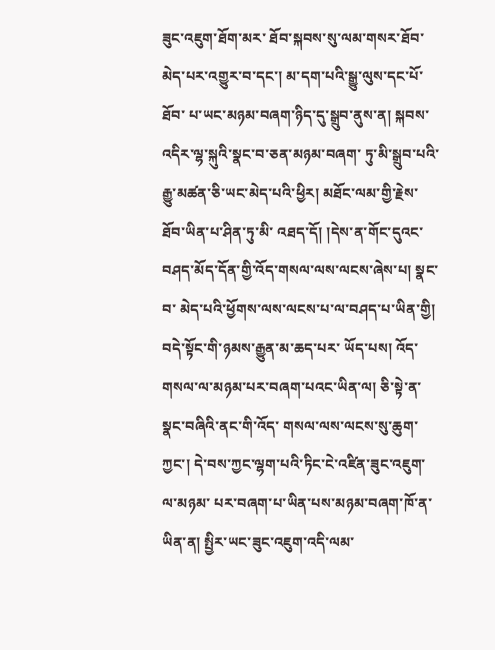ཟུང་འཇུག་ཐོག་མར་ ཐོབ་སྐབས་སུ་ལམ་གསར་ཐོབ་མེད་པར་འགྱུར་བ་དང་། མ་དག་པའི་སྒྱུ་ལུས་དང་པོ་ཐོབ་ པ་ཡང་མཉམ་བཞག་ཉིད་དུ་སྒྲུབ་ནུས་ན། སྐབས་འདིར་ལྷ་སྐུའི་སྣང་བ་ཅན་མཉམ་བཞག་ ཏུ་མི་སྒྲུབ་པའི་རྒྱུ་མཚན་ཅི་ཡང་མེད་པའི་ཕྱིར། མཐོང་ལམ་གྱི་རྗེས་ཐོབ་ཡིན་པ་ཤིན་ཏུ་མི་ འཐད་དོ། །དེས་ན་གོང་དུའང་བཤད་མོད་དོན་གྱི་འོད་གསལ་ལས་ལངས་ཞེས་པ། སྣང་བ་ མེད་པའི་ཕྱོགས་ལས་ལངས་པ་ལ་བཤད་པ་ཡིན་གྱི། བདེ་སྟོང་གི་ཉམས་རྒྱུན་མ་ཆད་པར་ ཡོད་པས། འོད་གསལ་ལ་མཉམ་པར་བཞག་པའང་ཡིན་ལ། ཅི་སྟེ་ན་སྣང་བཞིའི་ནང་གི་འོད་ གསལ་ལས་ལངས་སུ་ཆུག་ཀྱང་། དེ་བས་ཀྱང་ལྷག་པའི་ཏིང་ངེ་འཛིན་ཟུང་འཇུག་ལ་མཉམ་ པར་བཞག་པ་ཡིན་པས་མཉམ་བཞག་ཁོ་ན་ཡིན་ན། སྤྱིར་ཡང་ཟུང་འཇུག་འདི་ལམ་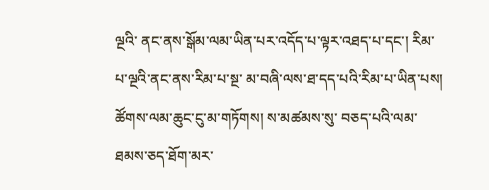ལྔའི་ ནང་ནས་སྒོམ་ལམ་ཡིན་པར་འདོད་པ་ལྟར་འཐད་པ་དང་། རིམ་པ་ལྔའི་ནང་ནས་རིམ་པ་སྔ་ མ་བཞི་ལས་ཐ་དད་པའི་རིམ་པ་ཡིན་པས། ཚོགས་ལམ་ཆུང་ངུ་མ་གཏོགས། ས་མཚམས་སུ་ བཅད་པའི་ལམ་ཐམས་ཅད་ཐོག་མར་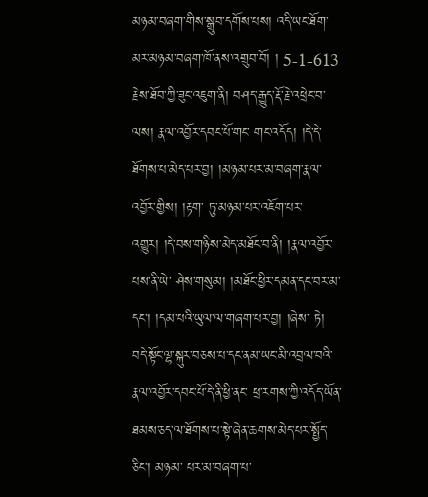མཉམ་བཞག་གིས་སྒྲུབ་དགོས་པས། འདི་ཡང་ཐོག་ མར་མཉམ་བཞག་ཁོ་ནས་འགྲུབ་བོ། ། 5-1-613 རྗེས་ཐོབ་ཀྱི་ཟུང་འཇུག་ནི། བཤད་རྒྱུད་རྡོ་རྗེ་འཕྲེང་བ་ལས། རྣལ་འབྱོར་དབང་པོ་གང་ གང་འདོད། །དེ་དེ་ཐོགས་པ་མེད་པར་བྱ། །མཉམ་པར་མ་བཞག་རྣལ་འབྱོར་གྱིས། །རྟག་ ཏུ་མཉམ་པར་འཇོག་པར་འགྱུར། །དེ་བས་གཉིས་མེད་མཐོང་བ་ནི། །རྣལ་འབྱོར་པས་ནི་ཡེ་ ཤེས་གསུམ། །མཐོང་ཕྱིར་དམན་དང་བར་མ་དང་། །དམ་པའི་ཡུལ་ལ་གཞག་པར་བྱ། །ཞེས་ ཏེ། བདེ་སྟོང་ལྷ་སྐུར་བཅས་པ་དང་ནམ་ཡང་མི་འབྲལ་བའི་རྣལ་འབྱོར་དབང་པོ་དེ་ནི་ཕྱི་ནང་ ཕྲ་རགས་ཀྱི་འདོད་ཡོན་ཐམས་ཅད་ལ་ཐོགས་པ་སྟེ་ཞེན་ཆགས་མེད་པར་སྤྱོད་ཅིང་། མཉམ་ པར་མ་བཞག་པ་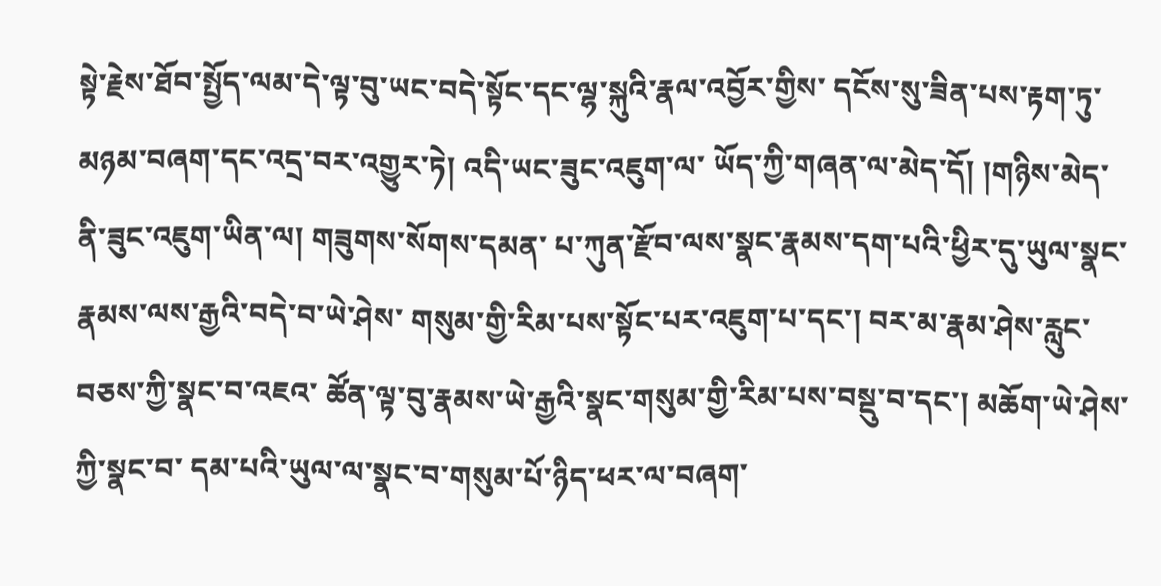སྟེ་རྗེས་ཐོབ་སྤྱོད་ལམ་དེ་ལྟ་བུ་ཡང་བདེ་སྟོང་དང་ལྷ་སྐུའི་རྣལ་འབྱོར་གྱིས་ དངོས་སུ་ཟིན་པས་རྟག་ཏུ་མཉམ་བཞག་དང་འདྲ་བར་འགྱུར་ཏེ། འདི་ཡང་ཟུང་འཇུག་ལ་ ཡོད་ཀྱི་གཞན་ལ་མེད་དོ། །གཉིས་མེད་ནི་ཟུང་འཇུག་ཡིན་ལ། གཟུགས་སོགས་དམན་ པ་ཀུན་རྫོབ་ལས་སྣང་རྣམས་དག་པའི་ཕྱིར་དུ་ཡུལ་སྣང་རྣམས་ལས་རྒྱའི་བདེ་བ་ཡེ་ཤེས་ གསུམ་གྱི་རིམ་པས་སྟོང་པར་འཇུག་པ་དང་། བར་མ་རྣམ་ཤེས་རླུང་བཅས་ཀྱི་སྣང་བ་འཇའ་ ཚོན་ལྟ་བུ་རྣམས་ཡེ་རྒྱའི་སྣང་གསུམ་གྱི་རིམ་པས་བསྡུ་བ་དང་། མཆོག་ཡེ་ཤེས་ཀྱི་སྣང་བ་ དམ་པའི་ཡུལ་ལ་སྣང་བ་གསུམ་པོ་ཉིད་ཕར་ལ་བཞག་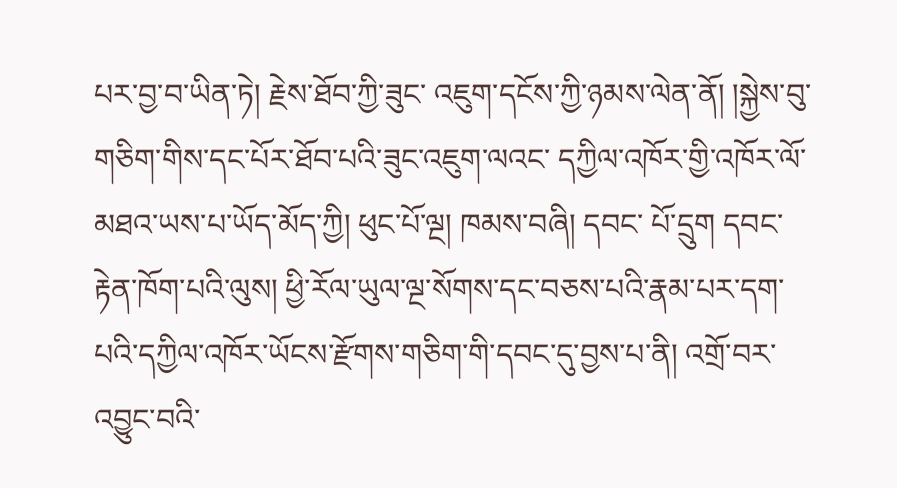པར་བྱ་བ་ཡིན་ཏེ། རྗེས་ཐོབ་ཀྱི་ཟུང་ འཇུག་དངོས་ཀྱི་ཉམས་ལེན་ནོ། །སྐྱེས་བུ་གཅིག་གིས་དང་པོར་ཐོབ་པའི་ཟུང་འཇུག་ལའང་ དཀྱིལ་འཁོར་གྱི་འཁོར་ལོ་མཐའ་ཡས་པ་ཡོད་མོད་ཀྱི། ཕུང་པོ་ལྔ། ཁམས་བཞི། དབང་ པོ་དྲུག དབང་རྟེན་ཁོག་པའི་ལུས། ཕྱི་རོལ་ཡུལ་ལྔ་སོགས་དང་བཅས་པའི་རྣམ་པར་དག་ པའི་དཀྱིལ་འཁོར་ཡོངས་རྫོགས་གཅིག་གི་དབང་དུ་བྱས་པ་ནི། འགྲོ་བར་འབྱུང་བའི་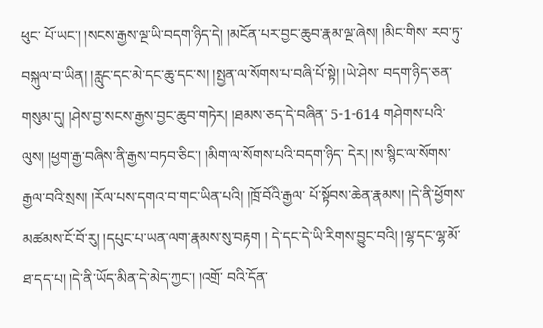ཕུང་ པོ་ཡང་། །སངས་རྒྱས་ལྔ་ཡི་བདག་ཉིད་དེ། །མངོན་པར་བྱང་ཆུབ་རྣམ་ལྔ་ཞེས། །མིང་གིས་ རབ་ཏུ་བསྐུལ་བ་ཡིན། །རླུང་དང་མེ་དང་ཆུ་དང་ས། །སྤྱན་ལ་སོགས་པ་བཞི་པོ་སྟེ། །ཡེ་ཤེས་ བདག་ཉིད་ཅན་གསུམ་དུ། །ཤེས་བྱ་སངས་རྒྱས་བྱང་ཆུབ་གཏེར། །ཐམས་ཅད་དེ་བཞིན་ 5-1-614 གཤེགས་པའི་ལུས། །ཕྱག་རྒྱ་བཞིས་ནི་རྒྱས་བཏབ་ཅིང་། །མིག་ལ་སོགས་པའི་བདག་ཉིད་ དེར། །ས་སྙིང་ལ་སོགས་རྒྱལ་བའི་སྲས། །རོལ་པས་དགའ་བ་གང་ཡིན་པའི། །ཁྲོ་བོའི་རྒྱལ་ པོ་སྟོབས་ཆེན་རྣམས། །དེ་ནི་ཕྱོགས་མཚམས་ངོ་བོ་རུ། །དཔུང་པ་ཡན་ལག་རྣམས་སུ་བརྟག ། དེ་དང་དེ་ཡི་རིགས་བྱུང་བའི། །ལྷ་དང་ལྷ་མོ་ཐ་དད་པ། །དེ་ནི་ཡོད་མིན་དེ་མེད་ཀྱང་། །འགྲོ་ བའི་དོན་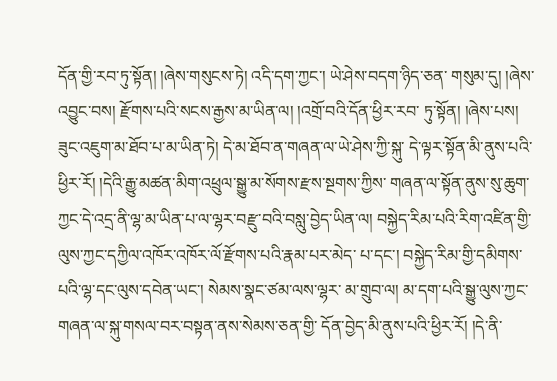དོན་གྱི་རབ་ཏུ་སྟོན། །ཞེས་གསུངས་ཏེ། འདི་དག་ཀྱང་། ཡེ་ཤེས་བདག་ཉིད་ཅན་ གསུམ་དུ། །ཞེས་འབྱུང་བས། རྫོགས་པའི་སངས་རྒྱས་མ་ཡིན་ལ། །འགྲོ་བའི་དོན་ཕྱིར་རབ་ ཏུ་སྟོན། །ཞེས་པས། ཟུང་འཇུག་མ་ཐོབ་པ་མ་ཡིན་ཏེ། དེ་མ་ཐོབ་ན་གཞན་ལ་ཡེ་ཤེས་ཀྱི་སྐུ་ དེ་ལྟར་སྟོན་མི་ནུས་པའི་ཕྱིར་རོ། །དེའི་རྒྱུ་མཚན་མིག་འཕྲུལ་སྒྱུ་མ་སོགས་རྫས་སྔགས་ཀྱིས་ གཞན་ལ་སྟོན་ནུས་སུ་ཆུག་ཀྱང་དེ་འདྲ་ནི་ལྷ་མ་ཡིན་པ་ལ་ལྷར་བརྫུ་བའི་བསླུ་བྱེད་ཡིན་ལ། བསྐྱེད་རིམ་པའི་རིག་འཛིན་གྱི་ལུས་ཀྱང་དཀྱིལ་འཁོར་འཁོར་ལོ་རྫོགས་པའི་རྣམ་པར་མེད་ པ་དང་། བསྐྱེད་རིམ་གྱི་དམིགས་པའི་ལྷ་དང་ལུས་དབེན་ཡང་། སེམས་སྣང་ཙམ་ལས་ལྷར་ མ་གྲུབ་ལ། མ་དག་པའི་སྒྱུ་ལུས་ཀྱང་གཞན་ལ་སྐུ་གསལ་བར་བསྟན་ནས་སེམས་ཅན་གྱི་ དོན་བྱེད་མི་ནུས་པའི་ཕྱིར་རོ། །དེ་ནི་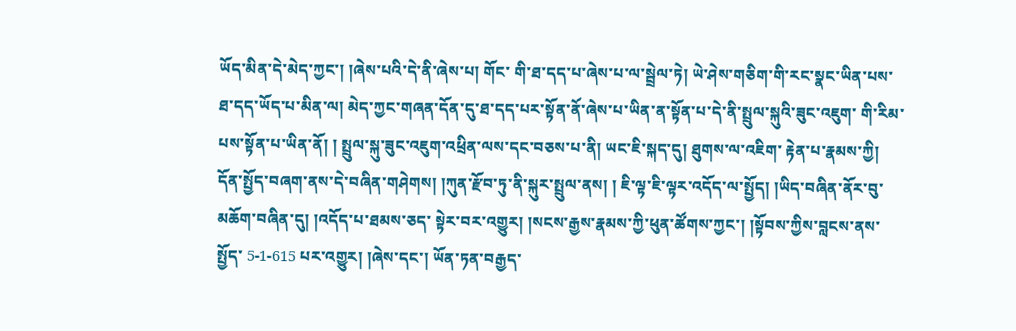ཡོད་མིན་དེ་མེད་ཀྱང་། །ཞེས་པའི་དེ་ནི་ཞེས་པ། གོང་ གི་ཐ་དད་པ་ཞེས་པ་ལ་སྦྲེལ་ཏེ། ཡེ་ཤེས་གཅིག་གི་རང་སྣང་ཡིན་པས་ཐ་དད་ཡོད་པ་མིན་ལ། མེད་ཀྱང་གཞན་དོན་དུ་ཐ་དད་པར་སྟོན་ནོ་ཞེས་པ་ཡིན་ན་སྟོན་པ་དེ་ནི་སྤྲུལ་སྐུའི་ཟུང་འཇུག་ གི་རིམ་པས་སྟོན་པ་ཡིན་ནོ། ། སྤྲུལ་སྐུ་ཟུང་འཇུག་འཕྲིན་ལས་དང་བཅས་པ་ནི། ཡང་ཇི་སྐད་དུ། ཐུགས་ལ་འཇིག་ རྟེན་པ་རྣམས་ཀྱི། དོན་སྤྱོད་བཞག་ནས་དེ་བཞིན་གཤེགས། །ཀུན་རྫོབ་ཏུ་ནི་སྐུར་སྤྲུལ་ནས། ། ཇི་ལྟ་ཇི་ལྟར་འདོད་ལ་སྤྱོད། །ཡིད་བཞིན་ནོར་བུ་མཆོག་བཞིན་དུ། །འདོད་པ་ཐམས་ཅད་ སྟེར་བར་འགྱུར། །སངས་རྒྱས་རྣམས་ཀྱི་ཕུན་ཚོགས་ཀྱང་། །སྟོབས་ཀྱིས་བླངས་ནས་སྤྱོད་ 5-1-615 པར་འགྱུར། །ཞེས་དང་། ཡོན་ཏན་བརྒྱད་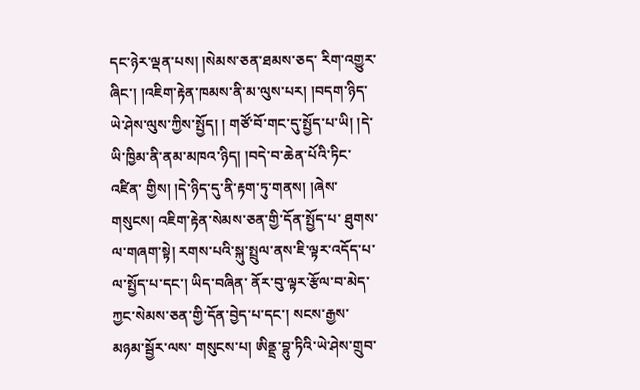དང་ཉེར་ལྡན་པས། །སེམས་ཅན་ཐམས་ཅད་ རིག་འགྱུར་ཞིང་། །འཇིག་རྟེན་ཁམས་ནི་མ་ལུས་པར། །བདག་ཉིད་ཡེ་ཤེས་ལུས་ཀྱིས་སྤྱོད། ། གཙོ་བོ་གང་དུ་སྤྱོད་པ་ཡི། །དེ་ཡི་ཁྱིམ་ནི་ནམ་མཁའ་ཉིད། །བདེ་བ་ཆེན་པོའི་ཏིང་འཛིན་ གྱིས། །དེ་ཉིད་དུ་ནི་རྟག་ཏུ་གནས། །ཞེས་གསུངས། འཇིག་རྟེན་སེམས་ཅན་གྱི་དོན་སྤྱོད་པ་ ཐུགས་ལ་གཞག་སྟེ། རགས་པའི་སྐུ་སྤྲུལ་ནས་ཇི་ལྟར་འདོད་པ་ལ་སྤྱོད་པ་དང་། ཡིད་བཞིན་ ནོར་བུ་ལྟར་རྩོལ་བ་མེད་ཀྱང་སེམས་ཅན་གྱི་དོན་བྱེད་པ་དང་། སངས་རྒྱས་མཉམ་སྦྱོར་ལས་ གསུངས་པ། ཨིནྡྲ་བྷུ་ཏིའི་ཡེ་ཤེས་གྲུབ་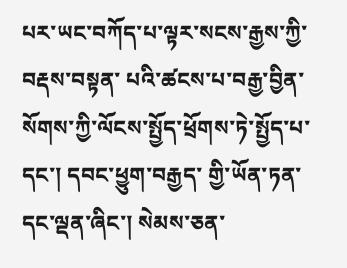པར་ཡང་བཀོད་པ་ལྟར་སངས་རྒྱས་ཀྱི་བརྡས་བསྟན་ པའི་ཚངས་པ་བརྒྱ་བྱིན་སོགས་ཀྱི་ལོངས་སྤྱོད་ཕྲོགས་ཏེ་སྤྱོད་པ་དང་། དབང་ཕྱུག་བརྒྱད་ གྱི་ཡོན་ཏན་དང་ལྡན་ཞིང་། སེམས་ཅན་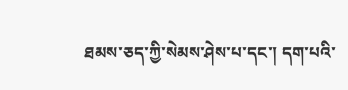ཐམས་ཅད་ཀྱི་སེམས་ཤེས་པ་དང་། དག་པའི་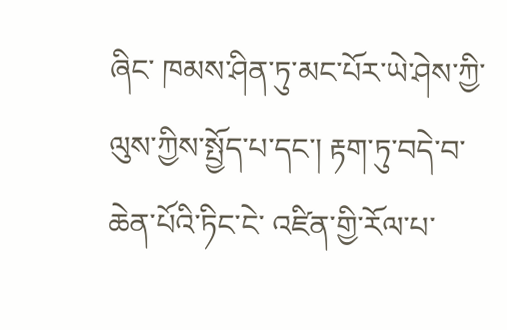ཞིང་ ཁམས་ཤིན་ཏུ་མང་པོར་ཡེ་ཤེས་ཀྱི་ལུས་ཀྱིས་སྤྱོད་པ་དང་། རྟག་ཏུ་བདེ་བ་ཆེན་པོའི་ཏིང་ངེ་ འཛིན་གྱི་རོལ་པ་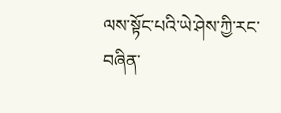ལས་སྟོང་པའི་ཡེ་ཤེས་ཀྱི་རང་བཞིན་